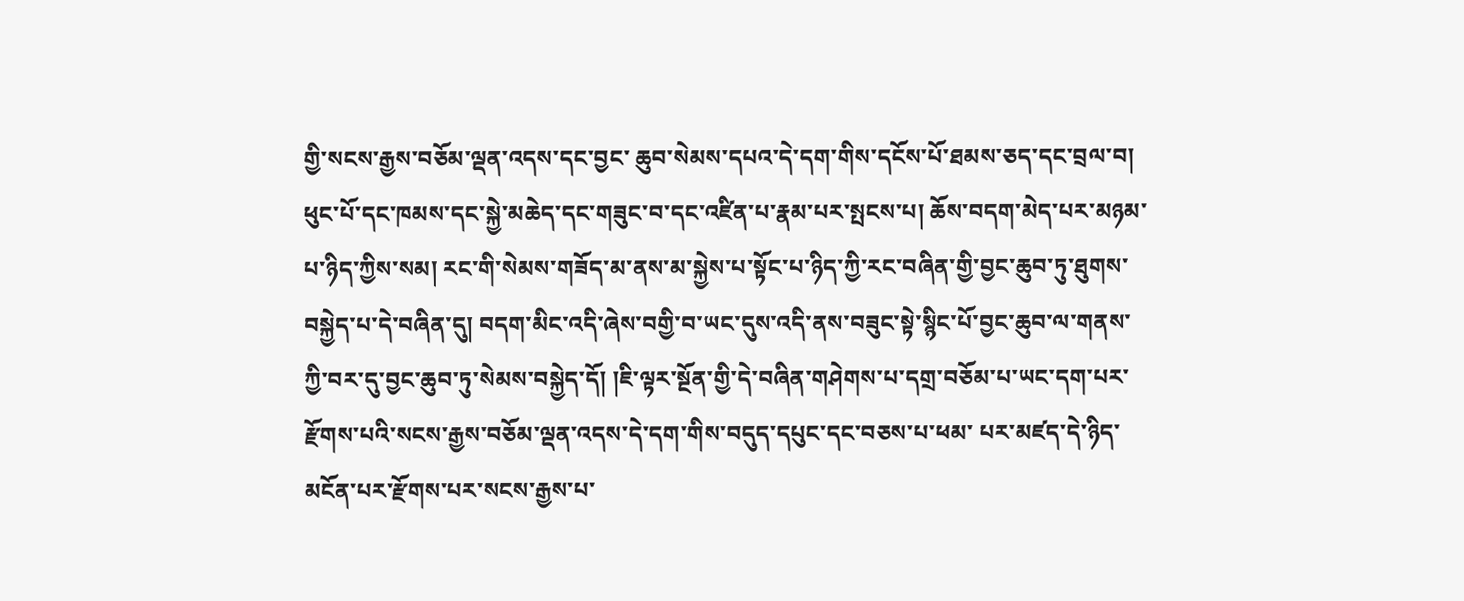གྱི་སངས་རྒྱས་བཅོམ་ལྡན་འདས་དང་བྱང་ ཆུབ་སེམས་དཔའ་དེ་དག་གིས་དངོས་པོ་ཐམས་ཅད་དང་བྲལ་བ། ཕུང་པོ་དང་ཁམས་དང་སྐྱེ་མཆེད་དང་གཟུང་བ་དང་འཛིན་པ་རྣམ་པར་སྤངས་པ། ཆོས་བདག་མེད་པར་མཉམ་པ་ཉིད་ཀྱིས་སམ། རང་གི་སེམས་གཟོད་མ་ནས་མ་སྐྱེས་པ་སྟོང་པ་ཉིད་ཀྱི་རང་བཞིན་གྱི་བྱང་ཆུབ་ཏུ་ཐུགས་ བསྐྱེད་པ་དེ་བཞིན་དུ། བདག་མིང་འདི་ཞེས་བགྱི་བ་ཡང་དུས་འདི་ནས་བཟུང་སྟེ་སྙིང་པོ་བྱང་ཆུབ་ལ་གནས་ཀྱི་བར་དུ་བྱང་ཆུབ་ཏུ་སེམས་བསྐྱེད་དོ། །ཇི་ལྟར་སྔོན་གྱི་དེ་བཞིན་གཤེགས་པ་དགྲ་བཅོམ་པ་ཡང་དག་པར་རྫོགས་པའི་སངས་རྒྱས་བཅོམ་ལྡན་འདས་དེ་དག་གིས་བདུད་དཔུང་དང་བཅས་པ་ཕམ་ པར་མཛད་དེ་ཉིད་མངོན་པར་རྫོགས་པར་སངས་རྒྱས་པ་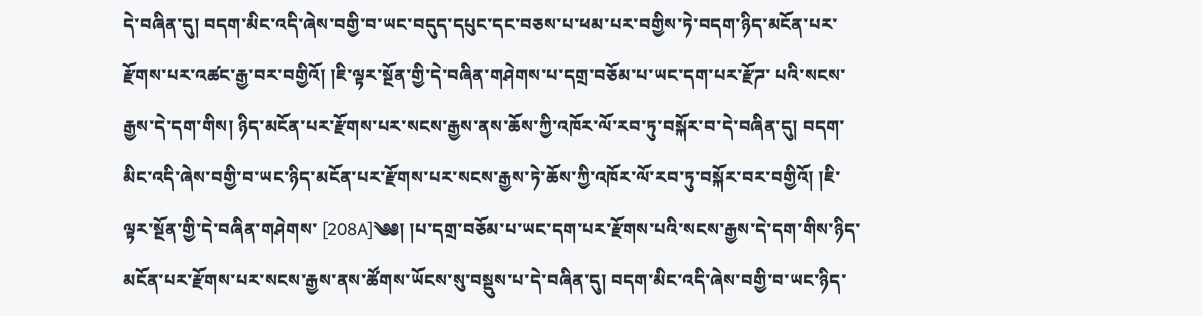དེ་བཞིན་དུ། བདག་མིང་འདི་ཞེས་བགྱི་བ་ཡང་བདུད་དཔུང་དང་བཅས་པ་ཕམ་པར་བགྱིས་ཏེ་བདག་ཉིད་མངོན་པར་རྫོགས་པར་འཚང་རྒྱ་བར་བགྱིའོ། །ཇི་ལྟར་སྔོན་གྱི་དེ་བཞིན་གཤེགས་པ་དགྲ་བཅོམ་པ་ཡང་དག་པར་རྫོཌ་ པའི་སངས་རྒྱས་དེ་དག་གིས། ཉིད་མངོན་པར་རྫོགས་པར་སངས་རྒྱས་ནས་ཆོས་ཀྱི་འཁོར་ལོ་རབ་ཏུ་བསྐོར་བ་དེ་བཞིན་དུ། བདག་མིང་འདི་ཞེས་བགྱི་བ་ཡང་ཉིད་མངོན་པར་རྫོགས་པར་སངས་རྒྱས་ཏེ་ཆོས་ཀྱི་འཁོར་ལོ་རབ་ཏུ་བསྐོར་བར་བགྱིའོ། །ཇི་ལྟར་སྔོན་གྱི་དེ་བཞིན་གཤེགས་ [208A]༄༅། །པ་དགྲ་བཅོམ་པ་ཡང་དག་པར་རྫོགས་པའི་སངས་རྒྱས་དེ་དག་གིས་ཉིད་མངོན་པར་རྫོགས་པར་སངས་རྒྱས་ནས་ཚོགས་ཡོངས་སུ་བསྡུས་པ་དེ་བཞིན་དུ། བདག་མིང་འདི་ཞེས་བགྱི་བ་ཡང་ཉིད་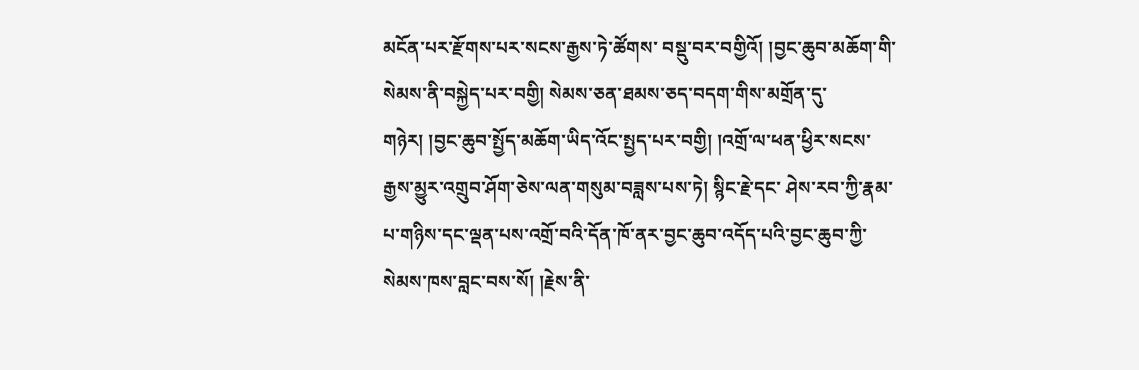མངོན་པར་རྫོགས་པར་སངས་རྒྱས་ཏེ་ཚོགས་ བསྡུ་བར་བགྱིའོ། །བྱང་ཆུབ་མཆོག་གི་སེམས་ནི་བསྐྱེད་པར་བགྱི། སེམས་ཅན་ཐམས་ཅད་བདག་གིས་མགྲོན་དུ་གཉེར། །བྱང་ཆུབ་སྤྱོད་མཆོག་ཡིད་འོང་སྤྱད་པར་བགྱི། །འགྲོ་ལ་ཕན་ཕྱིར་སངས་རྒྱས་མྱུར་འགྲུབ་ཤོག་ཅེས་ལན་གསུམ་བཟླས་པས་ཏེ། སྙིང་རྗེ་དང་ ཤེས་རབ་ཀྱི་རྣམ་པ་གཉིས་དང་ལྡན་པས་འགྲོ་བའི་དོན་ཁོ་ནར་བྱང་ཆུབ་འདོད་པའི་བྱང་ཆུབ་ཀྱི་སེམས་ཁས་བླང་བས་སོ། །རྗེས་ནི་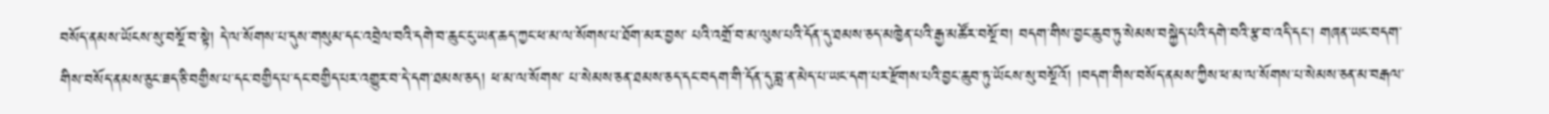བསོད་ནམས་ཡོངས་སུ་བསྔོ་བ་སྟེ། དེ་ལ་སོགས་པ་དུས་གསུམ་དང་འབྲེལ་བའི་དགེ་བ་ཆུང་ངུ་ཡན་ཆད་ཀྱང་ཕ་མ་ལ་སོགས་པ་ཐོག་མར་བྱས་ པའི་འགྲོ་བ་མ་ལུས་པའི་དོན་དུ་ཐམས་ཅད་མཁྱེན་པའི་རྒྱ་མཚོར་བསྔོ་བ། བདག་གིས་བྱང་ཆུབ་ཏུ་སེམས་བསྐྱེད་པའི་དགེ་བའི་རྩ་བ་འདི་དང། གཞན་ཡང་བདག་གིས་བསོད་ནམས་ཅུང་ཟད་ཅི་བགྱིས་པ་དང་བགྱིད་པ་དང་བགྱིད་པར་འགྱུར་བ་དེ་དག་ཐམས་ཅད། ཕ་མ་ལ་སོགས་ པ་སེམས་ཅན་ཐམས་ཅད་དང་བདག་གི་དོན་དུ་བླ་ན་མེད་པ་ཡང་དག་པར་རྫོགས་པའི་བྱང་ཆུབ་ཏུ་ཡོངས་སུ་བསྔོའོ། །བདག་གིས་བསོད་ནམས་ཀྱིས་ཕ་མ་ལ་སོགས་པ་སེམས་ཅན་མ་བརྒལ་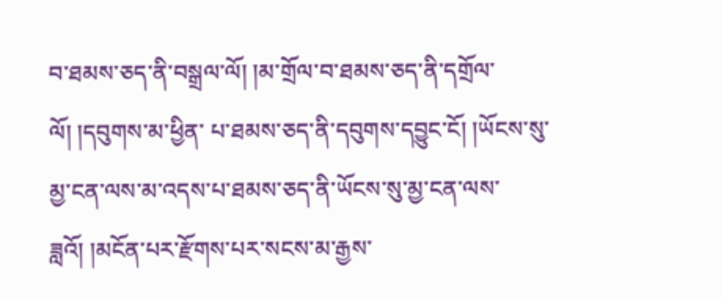བ་ཐམས་ཅད་ནི་བསྒྲལ་ལོ། །མ་གྲོལ་བ་ཐམས་ཅད་ནི་དགྲོལ་ལོ། །དབུགས་མ་ཕྱིན་ པ་ཐམས་ཅད་ནི་དབུགས་དབྱུང་ངོ། །ཡོངས་སུ་མྱ་ངན་ལས་མ་འདས་པ་ཐམས་ཅད་ནི་ཡོངས་སུ་མྱ་ངན་ལས་ཟླའོ། །མངོན་པར་རྫོགས་པར་སངས་མ་རྒྱས་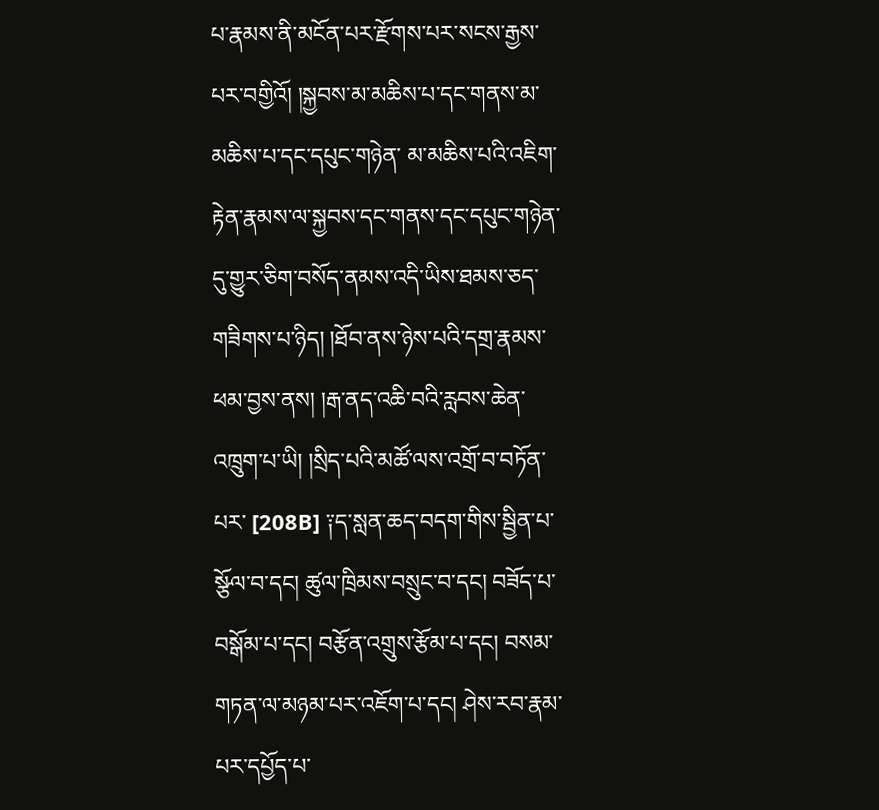པ་རྣམས་ནི་མངོན་པར་རྫོགས་པར་སངས་རྒྱས་པར་བགྱིའོ། །སྐྱབས་མ་མཆིས་པ་དང་གནས་མ་མཆིས་པ་དང་དཔུང་གཉེན་ མ་མཆིས་པའི་འཇིག་རྟེན་རྣམས་ལ་སྐྱབས་དང་གནས་དང་དཔུང་གཉེན་དུ་གྱུར་ཅིག་བསོད་ནམས་འདི་ཡིས་ཐམས་ཅད་གཟིགས་པ་ཉིད། །ཐོབ་ནས་ཉེས་པའི་དགྲ་རྣམས་ཕམ་བྱས་ནས། །རྒ་ནད་འཆི་བའི་རླབས་ཆེན་འཁྲུག་པ་ཡི། །སྲིད་པའི་མཚོ་ལས་འགྲོ་བ་བཏོན་པར་ [208B] ༑ད་སླན་ཆད་བདག་གིས་སྦྱིན་པ་སྩོལ་བ་དང། ཚུལ་ཁྲིམས་བསྲུང་བ་དང། བཟོད་པ་བསྒོམ་པ་དང། བརྩོན་འགྲུས་རྩོམ་པ་དང། བསམ་གཏན་ལ་མཉམ་པར་འཇོག་པ་དང། ཤེས་རབ་རྣམ་པར་དཔྱོད་པ་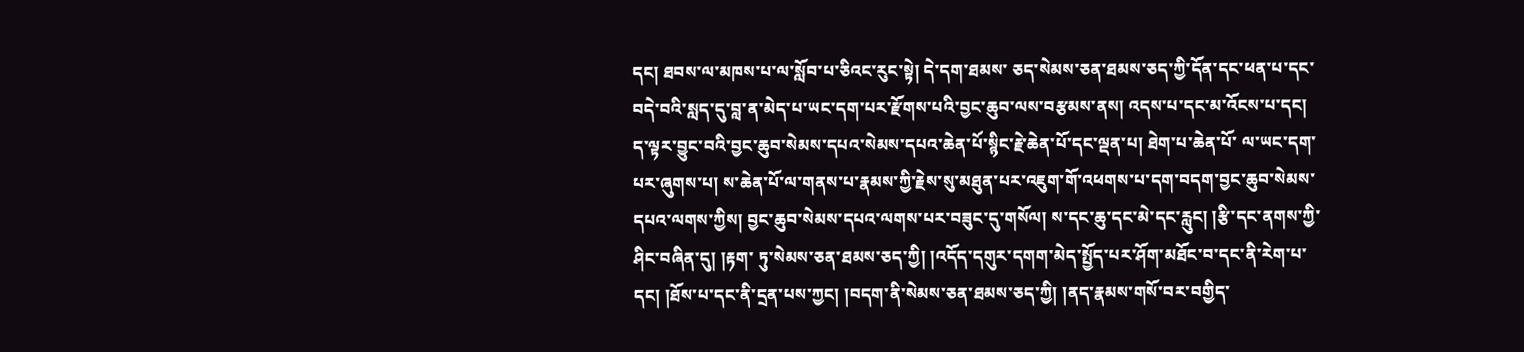དང། ཐབས་ལ་མཁས་པ་ལ་སློབ་པ་ཅིའང་རུང་སྟེ། དེ་དག་ཐམས་ ཅད་སེམས་ཅན་ཐམས་ཅད་ཀྱི་དོན་དང་ཕན་པ་དང་བདེ་བའི་སླད་དུ་བླ་ན་མེད་པ་ཡང་དག་པར་རྫོགས་པའི་བྱང་ཆུབ་ལས་བརྩམས་ནས། འདས་པ་དང་མ་འོངས་པ་དང། ད་ལྟར་བྱུང་བའི་བྱང་ཆུབ་སེམས་དཔའ་སེམས་དཔའ་ཆེན་པོ་སྙིང་རྗེ་ཆེན་པོ་དང་ལྡན་པ། ཐེག་པ་ཆེན་པོ་ ལ་ཡང་དག་པར་ཞུགས་པ། ས་ཆེན་པོ་ལ་གནས་པ་རྣམས་ཀྱི་རྗེས་སུ་མཐུན་པར་འཇུག་གོ་འཕགས་པ་དག་བདག་བྱང་ཆུབ་སེམས་དཔའ་ལགས་ཀྱིས། བྱང་ཆུབ་སེམས་དཔའ་ལགས་པར་བཟུང་དུ་གསོལ། ས་དང་ཆུ་དང་མེ་དང་རླུང། །རྩི་དང་ནགས་ཀྱི་ཤིང་བཞིན་དུ། །རྟག་ ཏུ་སེམས་ཅན་ཐམས་ཅད་ཀྱི། །འདོད་དགུར་དགག་མེད་སྤྱོད་པར་ཤོག་མཐོང་བ་དང་ནི་རེག་པ་དང། །ཐོས་པ་དང་ནི་དྲན་པས་ཀྱང། །བདག་ནི་སེམས་ཅན་ཐམས་ཅད་ཀྱི། །ནད་རྣམས་གསོ་བར་བགྱིད་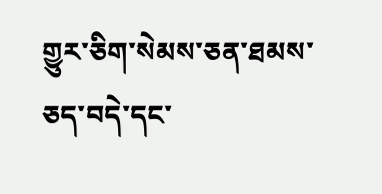གྱུར་ཅིག་སེམས་ཅན་ཐམས་ཅད་བདེ་དང་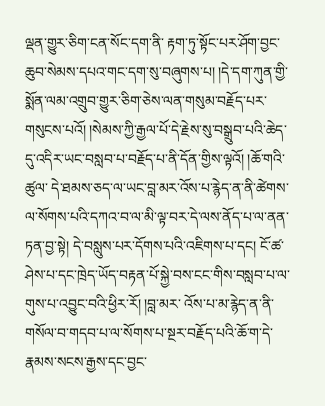ལྡན་གྱུར་ཅིག་ངན་སོང་དག་ནི་ རྟག་ཏུ་སྟོང་པར་ཤོག་བྱང་ཆུབ་སེམས་དཔའ་གང་དག་སུ་བཞུགས་པ། །དེ་དག་ཀུན་གྱི་སྨོན་ལམ་འགྲུབ་གྱུར་ཅིག་ཅེས་ལན་གསུམ་བརྗོད་པར་གསུངས་པའོ། །སེམས་ཀྱི་རྒྱལ་པོ་དེ་རྗེས་སུ་བསྒྲུབ་པའི་ཆེད་དུ་འདིར་ཡང་བསླབ་པ་བརྗོད་པ་ནི་དོན་གྱིས་ལྟའོ། །ཆོ་གའི་ཚུལ་ དེ་ཐམས་ཅད་ལ་ཡང་བླ་མར་འོས་པ་རྙེད་ན་ནི་ཚེགས་ལ་སོགས་པའི་དཀའ་བ་ལ་མི་ལྟ་བར་དེ་ལས་ནོད་པ་ལ་ནན་ཏན་བྱ་སྟེ། དེ་བསླུས་པར་དོགས་པའི་འཇིགས་པ་དང། ངོ་ཚ་ཤེས་པ་དང་ཁྲེད་ཡོད་བརྟན་པོ་སྐྱེ་བས་ངང་གིས་བསླབ་པ་ལ་གུས་པ་འབྱུང་བའི་ཕྱིར་རོ། །བླ་མར་ འོས་པ་མ་རྙེད་ན་ནི་གསོལ་བ་གདབ་པ་ལ་སོགས་པ་སྔར་བརྗོད་པའི་ཆོ་ག་དེ་རྣམས་སངས་རྒྱས་དང་བྱང་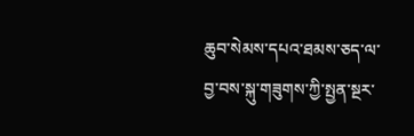ཆུབ་སེམས་དཔའ་ཐམས་ཅད་ལ་བྱ་བས་སྐུ་གཟུགས་ཀྱི་སྤྱན་སྔར་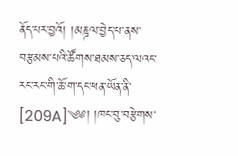ནོད་པར་བྱའོ། །མཎྜལ་བྱེད་པ་ནས་བརྩམས་པའི་ཚོགས་ཐམས་ཅད་ལའང་རང་རང་གི་ཆོ་ག་དང་ཕན་ཡོན་ནི་ [209A]༄༅། །ཁང་བུ་བརྩེགས་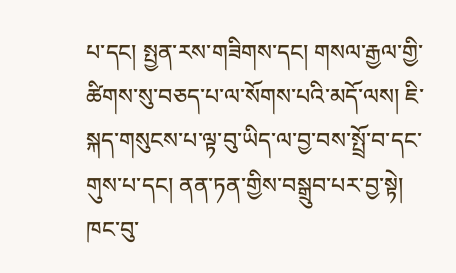པ་དང། སྤྱན་རས་གཟིགས་དང། གསལ་རྒྱལ་གྱི་ཚིགས་སུ་བཅད་པ་ལ་སོགས་པའི་མདོ་ལས། ཇི་སྐད་གསུངས་པ་ལྟ་བུ་ཡིད་ལ་བྱ་བས་སྤྲོ་བ་དང་གུས་པ་དང། ནན་ཏན་གྱིས་བསྒྲུབ་པར་བྱ་སྟེ། ཁང་བུ་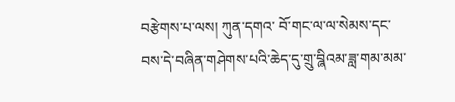བརྩེགས་པ་ལས། ཀུན་དགའ་ བོ་གང་ལ་ལ་སེམས་དང་བས་དེ་བཞིན་གཤེགས་པའི་ཆེད་དུ་གྲུ་བྮིའམ་ཟླ་གམ་མམ་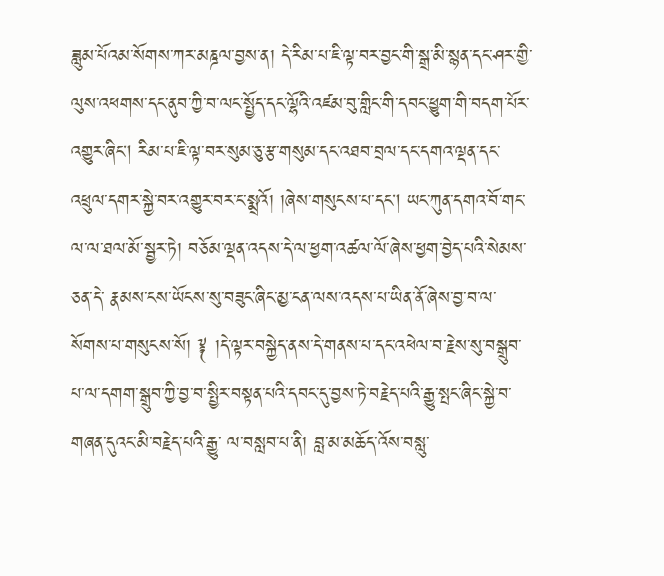ཟླུམ་པོའམ་སོགས་ཀར་མཎྜལ་བྱས་ན། དེ་རིམ་པ་ཇི་ལྟ་བར་བྱང་གི་སྒྲ་མི་སྙན་དང་ཤར་གྱི་ལུས་འཕགས་དང་ནུབ་ཀྱི་བ་ལང་སྤྱོད་དང་ལྷོའི་འཛམ་བུ་གླིང་གི་དབང་ཕྱུག་གི་བདག་པོར་ འགྱུར་ཞིང། རིམ་པ་ཇི་ལྟ་བར་སུམ་ཅུ་རྩ་གསུམ་དང་འཐབ་བྲལ་དང་དགའ་ལྡན་དང་འཕྲུལ་དགར་སྐྱེ་བར་འགྱུར་བར་ང་སྨྲའོ། །ཞེས་གསུངས་པ་དང། ཡང་ཀུན་དགའ་བོ་གང་ལ་ལ་ཐལ་མོ་སྦྱར་ཏེ། བཅོམ་ལྡན་འདས་དེ་ལ་ཕྱག་འཚལ་ལོ་ཞེས་ཕྱག་བྱེད་པའི་སེམས་ཅན་དེ་ རྣམས་ངས་ཡོངས་སུ་བཟུང་ཞིང་མྱ་ངན་ལས་འདས་པ་ཡིན་ནོ་ཞེས་བྱ་བ་ལ་སོགས་པ་གསུངས་སོ། ༈ །དེ་ལྟར་བསྐྱེད་ནས་དེ་གནས་པ་དང་འཕེལ་བ་རྗེས་སུ་བསྒྲུབ་པ་ལ་དགག་སྒྲུབ་ཀྱི་བྱ་བ་སྤྱིར་བསྟན་པའི་དབང་དུ་བྱས་ཏེ་བརྗེད་པའི་རྒྱུ་སྤང་ཞིང་སྐྱེ་བ་གཞན་དུའང་མི་བརྗེད་པའི་རྒྱུ་ ལ་བསླབ་པ་ནི། བླ་མ་མཆོད་འོས་བསླུ་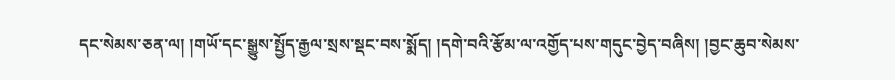དང་སེམས་ཅན་ལ། །གཡོ་དང་སྒྱུས་སྤྱོད་རྒྱལ་སྲས་སྡང་བས་སྨོད། །དགེ་བའི་རྩོམ་ལ་འགྱོད་པས་གདུང་བྱེད་བཞིས། །བྱང་ཆུབ་སེམས་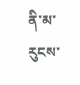ནི་མ་རུངས་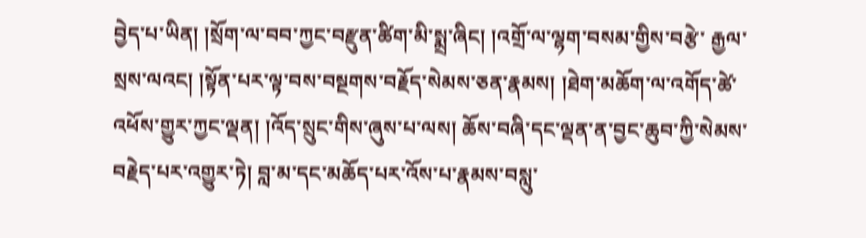བྱེད་པ་ཡིན། །སྲོག་ལ་བབ་ཀྱང་བརྫུན་ཚིག་མི་སྨྲ་ཞིང། །འགྲོ་ལ་ལྷག་བསམ་གྱིས་བརྩེ་ རྒྱལ་སྲས་ལའང། །སྟོན་པར་ལྟ་བས་བསྔགས་བརྗོད་སེམས་ཅན་རྣམས། །ཐེག་མཆོག་ལ་འགོད་ཚེ་འཕོས་གྱུར་ཀྱང་ལྡན། །འོད་སྲུང་གིས་ཞུས་པ་ལས། ཆོས་བཞི་དང་ལྡན་ན་བྱང་ཆུབ་ཀྱི་སེམས་བརྗེད་པར་འགྱུར་ཏེ། བླ་མ་དང་མཆོད་པར་འོས་པ་རྣམས་བསླུ་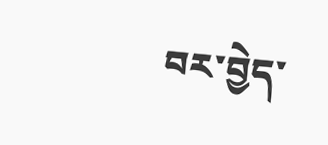བར་བྱེད་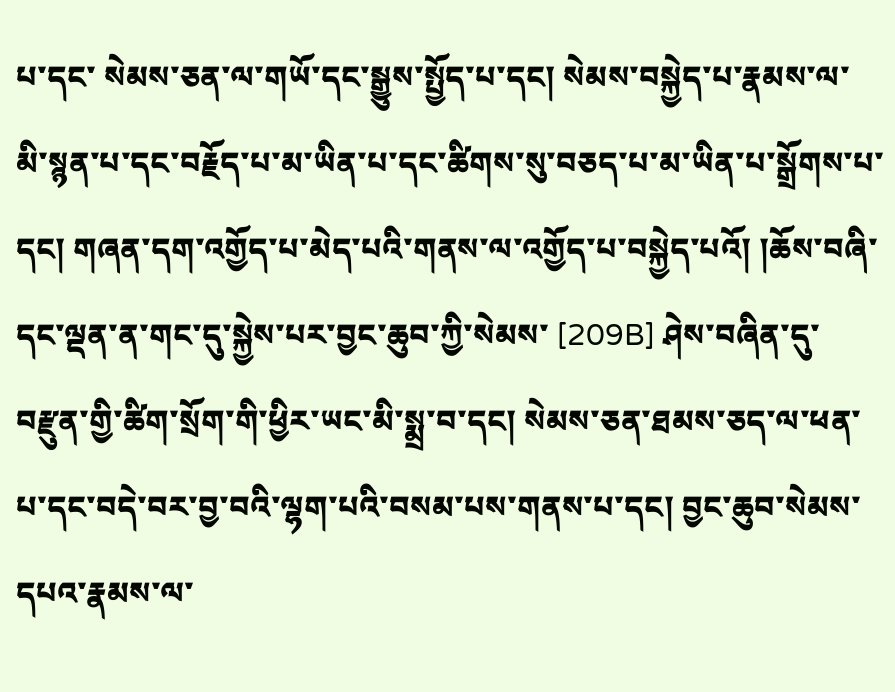པ་དང་ སེམས་ཅན་ལ་གཡོ་དང་སྒྱུས་སྤྱོད་པ་དང། སེམས་བསྐྱེད་པ་རྣམས་ལ་མི་སྙན་པ་དང་བརྗོད་པ་མ་ཡིན་པ་དང་ཚིགས་སུ་བཅད་པ་མ་ཡིན་པ་སྒྲོགས་པ་དང། གཞན་དག་འགྱོད་པ་མེད་པའི་གནས་ལ་འགྱོད་པ་བསྐྱེད་པའོ། །ཆོས་བཞི་དང་ལྡན་ན་གང་དུ་སྐྱེས་པར་བྱང་ཆུབ་ཀྱི་སེམས་ [209B] ཤེས་བཞིན་དུ་བརྫུན་གྱི་ཚིག་སྲོག་གི་ཕྱིར་ཡང་མི་སྨྲ་བ་དང། སེམས་ཅན་ཐམས་ཅད་ལ་ཕན་པ་དང་བདེ་བར་བྱ་བའི་ལྷག་པའི་བསམ་པས་གནས་པ་དང། བྱང་ཆུབ་སེམས་དཔའ་རྣམས་ལ་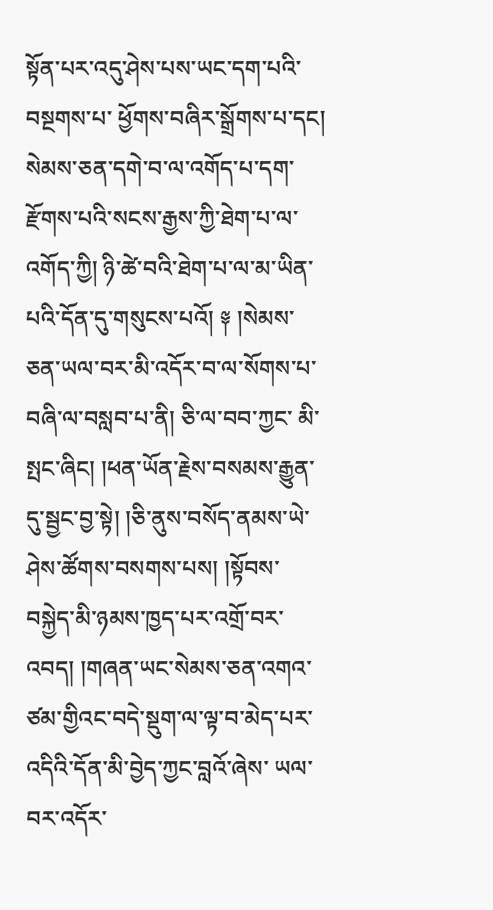སྟོན་པར་འདུ་ཤེས་པས་ཡང་དག་པའི་བསྔགས་པ་ ཕྱོགས་བཞིར་སྒྲོགས་པ་དང། སེམས་ཅན་དགེ་བ་ལ་འགོད་པ་དག་རྫོགས་པའི་སངས་རྒྱས་ཀྱི་ཐེག་པ་ལ་འགོད་ཀྱི། ཉི་ཚེ་བའི་ཐེག་པ་ལ་མ་ཡིན་པའི་དོན་དུ་གསུངས་པའོ། ༈ །སེམས་ཅན་ཡལ་བར་མི་འདོར་བ་ལ་སོགས་པ་བཞི་ལ་བསླབ་པ་ནི། ཅི་ལ་བབ་ཀྱང་ མི་སྤང་ཞིང། །ཕན་ཡོན་རྗེས་བསམས་རྒྱུན་དུ་སྦྱང་བྱ་སྟེ། །ཅི་ནུས་བསོད་ནམས་ཡེ་ཤེས་ཚོགས་བསགས་པས། །སྟོབས་བསྐྱེད་མི་ཉམས་ཁྱད་པར་འགྲོ་བར་འབད། །གཞན་ཡང་སེམས་ཅན་འགའ་ཙམ་གྱིའང་བདེ་སྡུག་ལ་ལྟ་བ་མེད་པར་འདིའི་དོན་མི་བྱེད་ཀྱང་བླའོ་ཞེས་ ཡལ་བར་འདོར་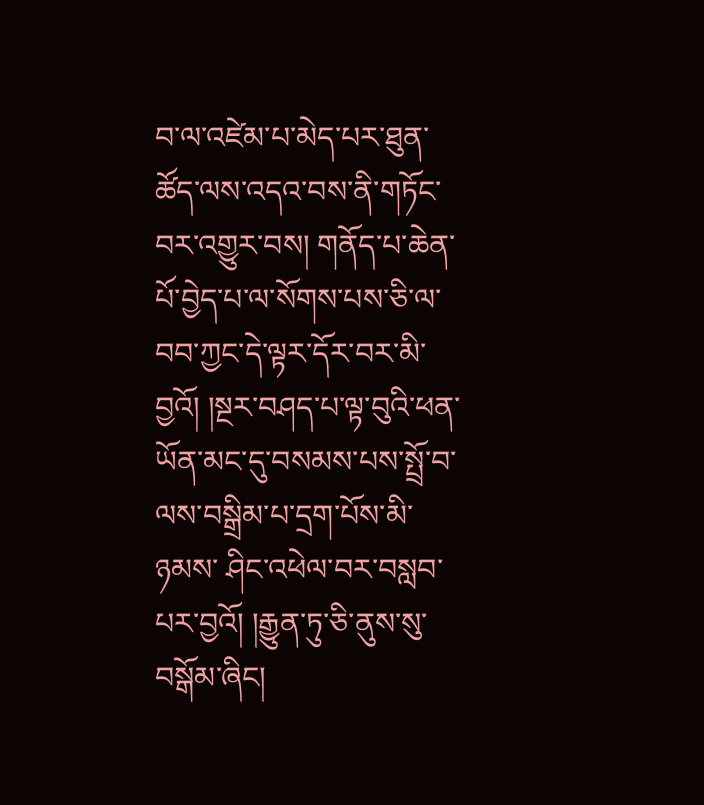བ་ལ་འཛེམ་པ་མེད་པར་ཐུན་ཚོད་ལས་འདའ་བས་ནི་གཏོང་བར་འགྱུར་བས། གནོད་པ་ཆེན་པོ་བྱེད་པ་ལ་སོགས་པས་ཅི་ལ་བབ་ཀྱང་དེ་ལྟར་དོར་བར་མི་བྱའོ། །སྔར་བཤད་པ་ལྟ་བུའི་ཕན་ཡོན་མང་དུ་བསམས་པས་སྤྲོ་བ་ལས་བསྒྲིམ་པ་དྲག་པོས་མི་ཉམས་ ཤིང་འཕེལ་བར་བསླབ་པར་བྱའོ། །རྒྱུན་ཏུ་ཅི་ནུས་སུ་བསྒོམ་ཞིང།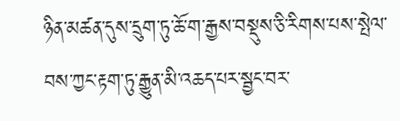ཉིན་མཚན་དུས་དྲུག་ཏུ་ཆོ་ག་རྒྱས་བསྡུས་ཅི་རིགས་པས་སྤེལ་བས་ཀྱང་རྟག་ཏུ་རྒྱུན་མི་འཆད་པར་སྦྱང་བར་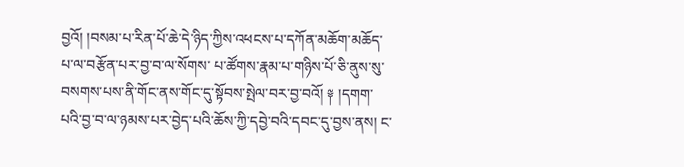བྱའོ། །བསམ་པ་རིན་པོ་ཆེ་དེ་ཉིད་ཀྱིས་འཕངས་པ་དཀོན་མཆོག་མཆོད་པ་ལ་བརྩོན་པར་བྱ་བ་ལ་སོགས་ པ་ཚོགས་རྣམ་པ་གཉིས་པོ་ཅི་ནུས་སུ་བསགས་པས་ནི་གོང་ནས་གོང་དུ་སྟོབས་སྤེལ་བར་བྱ་བའོ། ༈ །དགག་པའི་བྱ་བ་ལ་ཉམས་པར་བྱེད་པའི་ཆོས་ཀྱི་དབྱེ་བའི་དབང་དུ་བྱས་ནས། ང་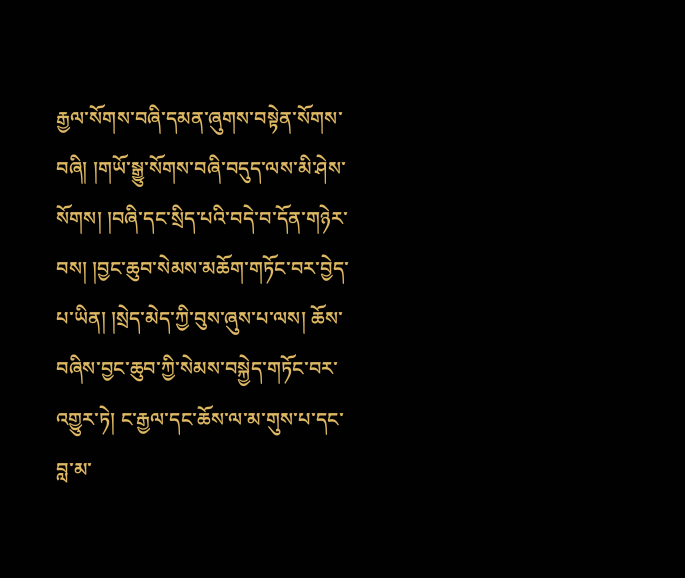རྒྱལ་སོགས་བཞི་དམན་ཞུགས་བསྟེན་སོགས་བཞི། །གཡོ་སྒྱུ་སོགས་བཞི་བདུད་ལས་མི་ཤེས་ སོགས། །བཞི་དང་སྲིད་པའི་བདེ་བ་དོན་གཉེར་བས། །བྱང་ཆུབ་སེམས་མཆོག་གཏོང་བར་བྱེད་པ་ཡིན། །སྲེད་མེད་ཀྱི་བུས་ཞུས་པ་ལས། ཆོས་བཞིས་བྱང་ཆུབ་ཀྱི་སེམས་བསྐྱེད་གཏོང་བར་འགྱུར་ཏེ། ང་རྒྱལ་དང་ཆོས་ལ་མ་གུས་པ་དང་བླ་མ་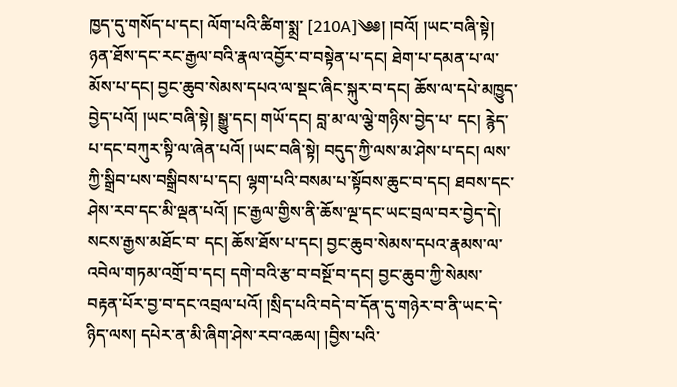ཁྱད་དུ་གསོད་པ་དང། ལོག་པའི་ཚིག་སྨྲ་ [210A]༄༅། །བའོ། །ཡང་བཞི་སྟེ། ཉན་ཐོས་དང་རང་རྒྱལ་བའི་རྣལ་འབྱོར་བ་བསྟེན་པ་དང། ཐེག་པ་དམན་པ་ལ་མོས་པ་དང། བྱང་ཆུབ་སེམས་དཔའ་ལ་སྡང་ཞིང་སྐུར་བ་དང། ཆོས་ལ་དཔེ་མཁྱུད་བྱེད་པའོ། །ཡང་བཞི་སྟེ། སྒྱུ་དང། གཡོ་དང། བླ་མ་ལ་ལྕེ་གཉིས་བྱེད་པ་ དང། རྙེད་པ་དང་བཀུར་སྟི་ལ་ཞེན་པའོ། །ཡང་བཞི་སྟེ། བདུད་ཀྱི་ལས་མ་ཤེས་པ་དང། ལས་ཀྱི་སྒྲིབ་པས་བསྒྲིབས་པ་དང། ལྷག་པའི་བསམ་པ་སྟོབས་ཆུང་བ་དང། ཐབས་དང་ཤེས་རབ་དང་མི་ལྡན་པའོ། །ང་རྒྱལ་གྱིས་ནི་ཆོས་ལྔ་དང་ཡང་བྲལ་བར་བྱེད་དེ། སངས་རྒྱས་མཐོང་བ་ དང། ཆོས་ཐོས་པ་དང། བྱང་ཆུབ་སེམས་དཔའ་རྣམས་ལ་འབེལ་གཏམ་འགྲོ་བ་དང། དགེ་བའི་རྩ་བ་བསྔོ་བ་དང། བྱང་ཆུབ་ཀྱི་སེམས་བརྟན་པོར་བྱ་བ་དང་འབྲལ་པའོ། །སྲིད་པའི་བདེ་བ་དོན་དུ་གཉེར་བ་ནི་ཡང་དེ་ཉིད་ལས། དཔེར་ན་མི་ཞིག་ཤེས་རབ་འཆལ། །བྱིས་པའི་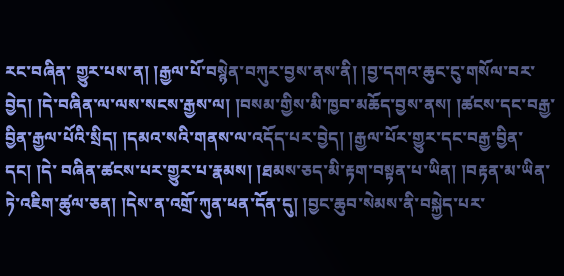རང་བཞིན་ གྱུར་པས་ན། །རྒྱལ་པོ་བསྙེན་བཀུར་བྱས་ནས་ནི། །བྱ་དགའ་ཆུང་ངུ་གསོལ་བར་བྱེད། །དེ་བཞིན་ལ་ལས་སངས་རྒྱས་ལ། །བསམ་གྱིས་མི་ཁྱབ་མཆོད་བྱས་ནས། །ཚངས་དང་བརྒྱ་བྱིན་རྒྱལ་པོའི་སྲིད། །དམའ་སའི་གནས་ལ་འདོད་པར་བྱེད། །རྒྱལ་པོར་གྱུར་དང་བརྒྱ་བྱིན་དང། །དེ་ བཞིན་ཚངས་པར་གྱུར་པ་རྣམས། །ཐམས་ཅད་མི་རྟག་བསྟན་པ་ཡིན། །བརྟན་མ་ཡིན་ཏེ་འཇིག་ཚུལ་ཅན། །དེས་ན་འགྲོ་ཀུན་ཕན་དོན་དུ། །བྱང་ཆུབ་སེམས་ནི་བསྐྱེད་པར་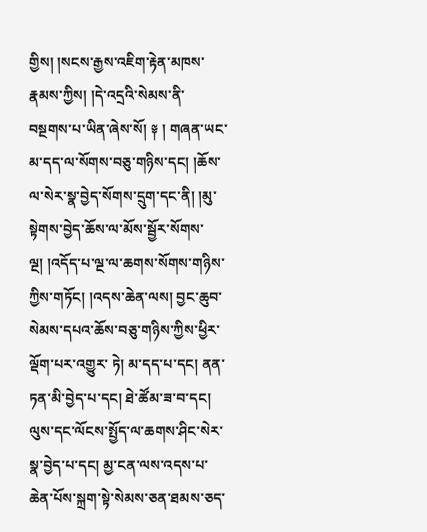གྱིས། །སངས་རྒྱས་འཇིག་རྟེན་མཁས་རྣམས་ཀྱིས། །དེ་འདྲའི་སེམས་ནི་བསྔགས་པ་ཡིན་ཞེས་སོ། ༈ ། གཞན་ཡང་མ་དད་ལ་སོགས་བཅུ་གཉིས་དང། །ཆོས་ལ་སེར་སྣ་བྱེད་སོགས་དྲུག་དང་ནི། །མུ་སྟེགས་བྱེད་ཆོས་ལ་མོས་སྦྱོར་སོགས་ལྔ། །འདོད་པ་ལྔ་ལ་ཆགས་སོགས་གཉིས་ཀྱིས་གཏོང། །འདས་ཆེན་ལས། བྱང་ཆུབ་སེམས་དཔའ་ཆོས་བཅུ་གཉིས་ཀྱིས་ཕྱིར་ལྡོག་པར་འགྱུར་ ཏེ། མ་དད་པ་དང། ནན་ཏན་མི་བྱེད་པ་དང། ཐེ་ཚོམ་ཟ་བ་དང། ལུས་དང་ལོངས་སྤྱོད་ལ་ཆགས་ཤིང་སེར་སྣ་བྱེད་པ་དང། མྱ་ངན་ལས་འདས་པ་ཆེན་པོས་སྐྲག་སྟེ་སེམས་ཅན་ཐམས་ཅད་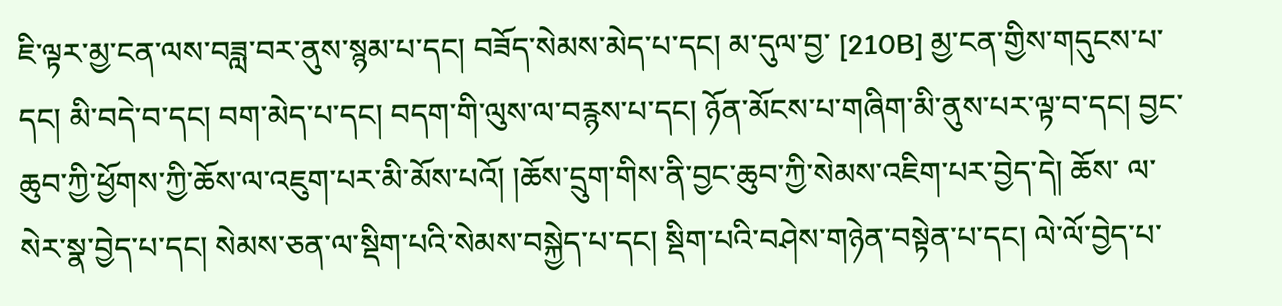ཇི་ལྟར་མྱ་ངན་ལས་བཟླ་བར་ནུས་སྙམ་པ་དང། བཟོད་སེམས་མེད་པ་དང། མ་དུལ་བྱ་ [210B] མྱ་ངན་གྱིས་གདུངས་པ་དང། མི་བདེ་བ་དང། བག་མེད་པ་དང། བདག་གི་ལུས་ལ་བརྙས་པ་དང། ཉོན་མོངས་པ་གཞིག་མི་ནུས་པར་ལྟ་བ་དང། བྱང་ཆུབ་ཀྱི་ཕྱོགས་ཀྱི་ཆོས་ལ་འཇུག་པར་མི་མོས་པའོ། །ཆོས་དྲུག་གིས་ནི་བྱང་ཆུབ་ཀྱི་སེམས་འཇིག་པར་བྱེད་དེ། ཆོས་ ལ་སེར་སྣ་བྱེད་པ་དང། སེམས་ཅན་ལ་སྡིག་པའི་སེམས་བསྐྱེད་པ་དང། སྡིག་པའི་བཤེས་གཉེན་བསྟེན་པ་དང། ལེ་ལོ་བྱེད་པ་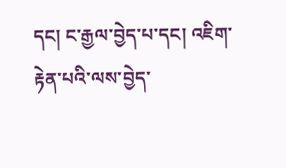དང། ང་རྒྱལ་བྱེད་པ་དང། འཇིག་རྟེན་པའི་ལས་བྱེད་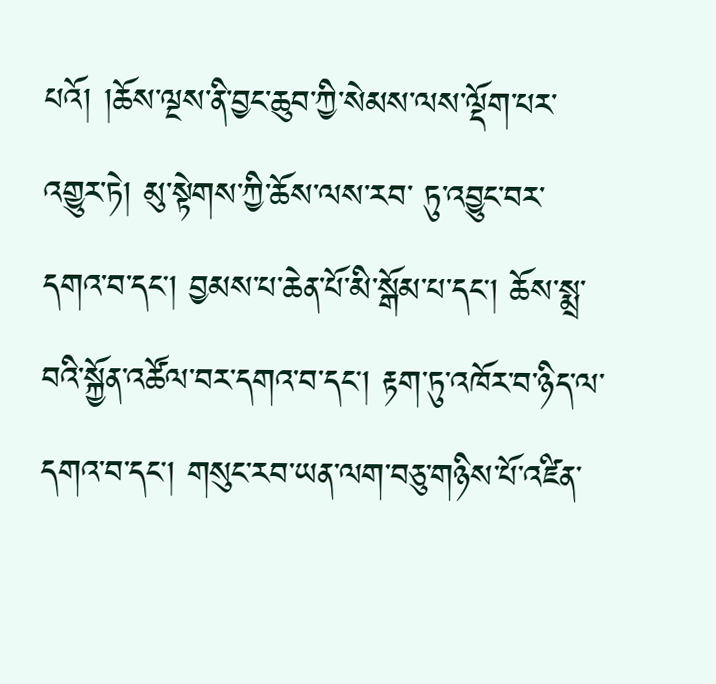པའོ། །ཆོས་ལྔས་ནི་བྱང་ཆུབ་ཀྱི་སེམས་ལས་ལྡོག་པར་འགྱུར་ཏེ། མུ་སྟེགས་ཀྱི་ཆོས་ལས་རབ་ ཏུ་འབྱུང་བར་དགའ་བ་དང། བྱམས་པ་ཆེན་པོ་མི་སྒོམ་པ་དང། ཆོས་སྨྲ་བའི་སྐྱོན་འཚོལ་བར་དགའ་བ་དང། རྟག་ཏུ་འཁོར་བ་ཉིད་ལ་དགའ་བ་དང། གསུང་རབ་ཡན་ལག་བཅུ་གཉིས་པོ་འཛིན་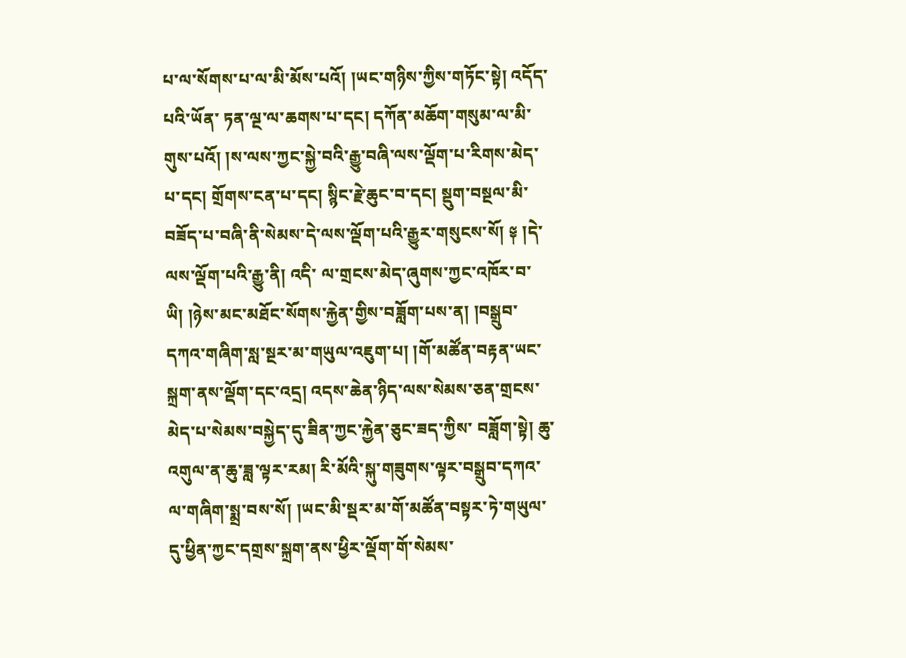པ་ལ་སོགས་པ་ལ་མི་མོས་པའོ། །ཡང་གཉིས་ཀྱིས་གཏོང་སྟེ། འདོད་པའི་ཡོན་ ཏན་ལྔ་ལ་ཆགས་པ་དང། དཀོན་མཆོག་གསུམ་ལ་མི་གུས་པའོ། །ས་ལས་ཀྱང་སྐྱེ་བའི་རྒྱུ་བཞི་ལས་ལྡོག་པ་རིགས་མེད་པ་དང། གྲོགས་ངན་པ་དང། སྙིང་རྗེ་ཆུང་བ་དང། སྡུག་བསྔལ་མི་བཟོད་པ་བཞི་ནི་སེམས་དེ་ལས་ལྡོག་པའི་རྒྱུར་གསུངས་སོ། ༈ །དེ་ལས་ལྡོག་པའི་རྒྱུ་ནི། འདི་ ལ་གྲངས་མེད་ཞུགས་ཀྱང་འཁོར་བ་ཡི། །ཉེས་མང་མཐོང་སོགས་རྐྱེན་གྱིས་བཟློག་པས་ན། །བསྒྲུབ་དཀའ་གཞིག་སླ་སྔར་མ་གཡུལ་འཇུག་པ། །གོ་མཚོན་བརྟན་ཡང་སྐྲག་ནས་ལྡོག་དང་འདྲ། འདས་ཆེན་ཉིད་ལས་སེམས་ཅན་གྲངས་མེད་པ་སེམས་བསྐྱེད་དུ་ཟིན་ཀྱང་རྐྱེན་ཅུང་ཟད་ཀྱིས་ བཟློག་སྟེ། ཆུ་འགུལ་ན་ཆུ་ཟླ་ལྟར་རམ། རི་མོའི་སྐུ་གཟུགས་ལྟར་བསྒྲུབ་དཀའ་ལ་གཞིག་སྨྲ་བས་སོ། །ཡང་མི་སྡར་མ་གོ་མཚོན་བསྟར་ཏེ་གཡུལ་དུ་ཕྱིན་ཀྱང་དགྲས་སྐྲག་ནས་ཕྱིར་ལྡོག་གོ་སེམས་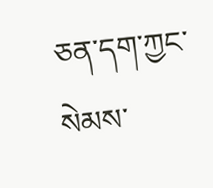ཅན་དག་ཀྱང་སེམས་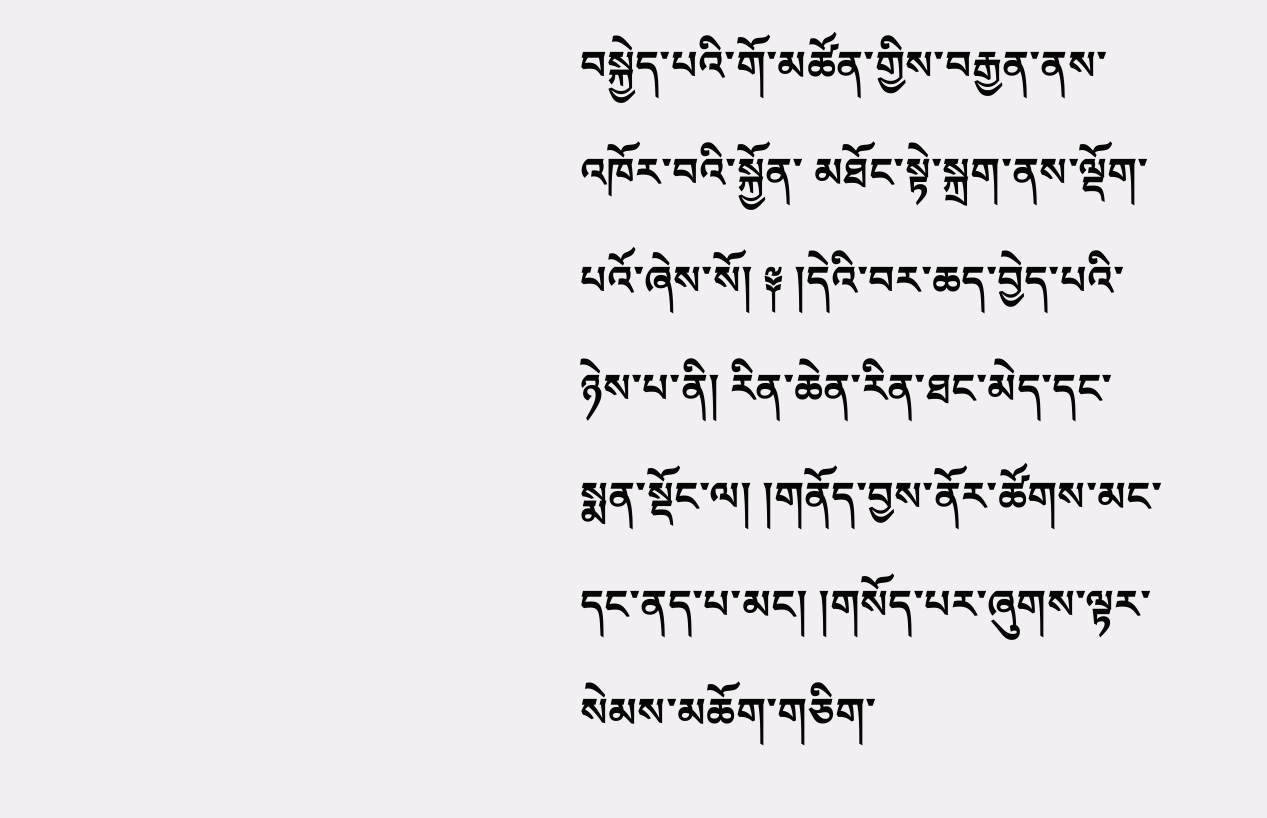བསྐྱེད་པའི་གོ་མཚོན་གྱིས་བརྒྱན་ནས་འཁོར་བའི་སྐྱོན་ མཐོང་སྟེ་སྐྲག་ནས་ལྡོག་པའོ་ཞེས་སོ། ༈ །དེའི་བར་ཆད་བྱེད་པའི་ཉེས་པ་ནི། རིན་ཆེན་རིན་ཐང་མེད་དང་སྨན་སྡོང་ལ། །གནོད་བྱས་ནོར་ཚོགས་མང་དང་ནད་པ་མང། །གསོད་པར་ཞུགས་ལྟར་སེམས་མཆོག་གཅིག་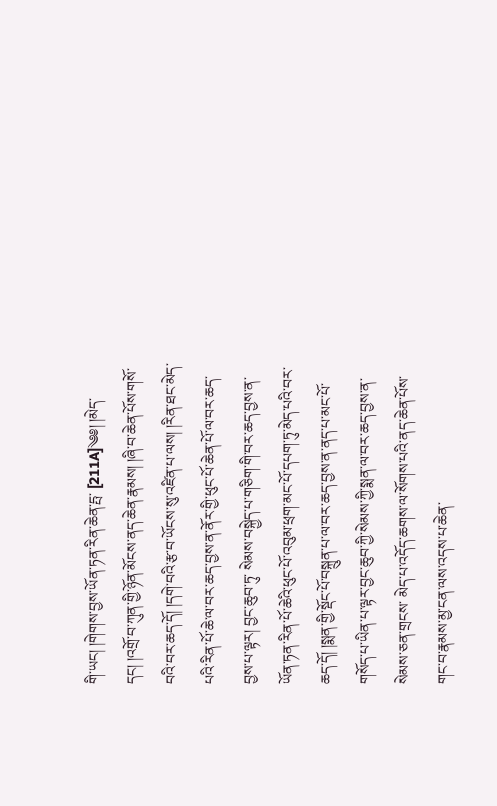གི་ཡང། །གེགས་བྱས་ཡོན་ཏན་རིན་ཆེན་དྤ་ [211A]༄༅། །མེད་དང། །འགྲོ་བ་ཀུན་གྱི་ཉོན་མོངས་ནད་ཆེན་རྣམས། །ཞི་བ་ཆེན་པོས་གསོ་བའི་བར་ཆད་དོ། །དགེ་བའི་རྩ་བ་ཡོངས་སུ་འཛིན་པ་ལས། །རིན་ཐང་མེད་པའི་རིན་པོ་ཆེ་ལ་བར་ཆད་བྱས་ན་ནོར་གྱི་ཕུང་པོ་ཆེན་པོ་ལ་བར་ཆད་བྱས་པ་ལྟར། བྱང་ཆུབ་ཏུ་ སེམས་བསྐྱེད་པ་གཅིག་གི་བར་ཆད་བྱས་ན་ཡོན་ཏན་རིན་པོ་ཆེའི་ཕུང་པོ་འབུམ་ཕྲག་མང་པོ་དཔག་ཏུ་མེད་པའི་བར་ཆད་དོ། །སྨན་གྱི་སྡོང་པོ་བསྐྲུན་པ་ལ་བར་ཆད་བྱས་ན་ནད་པ་མང་པོ་གསོད་པ་ཡིན་པ་ལྟར་བྱང་ཆུབ་ཀྱི་སེམས་ཀྱི་སྨན་ལ་བར་ཆད་བྱས་ན་སེམས་ཅན་གྲངས་ མེད་པ་འདོད་ཆགས་ལ་སོགས་པའི་ནད་ཆེན་པོས་གང་བ་རྣམས་མྱ་ངན་ལས་འདས་པ་ཆེན་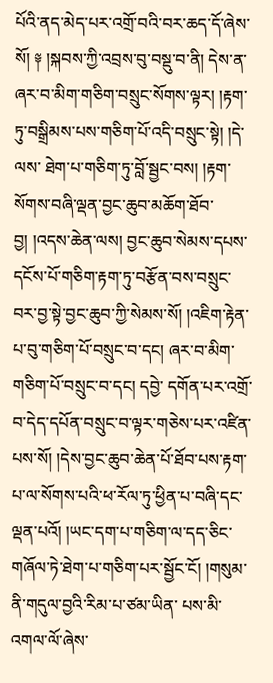པོའི་ནད་མེད་པར་འགྲོ་བའི་བར་ཆད་དོ་ཞེས་སོ། ༈ །སྐབས་ཀྱི་འབྲས་བུ་བསྡུ་བ་ནི། དེས་ན་ཞར་བ་མིག་གཅིག་བསྲུང་སོགས་ལྟར། །རྟག་ཏུ་བསྒྲིམས་པས་གཅིག་པོ་འདི་བསྲུང་སྟེ། །དེ་ལས་ ཐེག་པ་གཅིག་ཏུ་བློ་སྦྱང་བས། །རྟག་སོགས་བཞི་ལྡན་བྱང་ཆུབ་མཆོག་ཐོབ་བྱ། །འདས་ཆེན་ལས། བྱང་ཆུབ་སེམས་དཔས་དངོས་པོ་གཅིག་རྟག་ཏུ་བརྩོན་བས་བསྲུང་བར་བྱ་སྟེ་བྱང་ཆུབ་ཀྱི་སེམས་སོ། །འཇིག་རྟེན་པ་བུ་གཅིག་པོ་བསྲུང་བ་དང། ཞར་བ་མིག་གཅིག་པོ་བསྲུང་བ་དང། དབྱེ་ དགོན་པར་འགྲོ་བ་དེད་དཔོན་བསྲུང་བ་ལྟར་གཅེས་པར་འཛིན་པས་སོ། །དེས་བྱང་ཆུབ་ཆེན་པོ་ཐོབ་པས་རྟག་པ་ལ་སོགས་པའི་ཕ་རོལ་ཏུ་ཕྱིན་པ་བཞི་དང་ལྡན་པའོ། །ཡང་དག་པ་གཅིག་ལ་དད་ཅིང་གཞོལ་ཏེ་ཐེག་པ་གཅིག་པར་སྦྱོང་ངོ། །གསུམ་ནི་གདུལ་བྱའི་རིམ་པ་ཙམ་ཡིན་ པས་མི་འགལ་ལོ་ཞེས་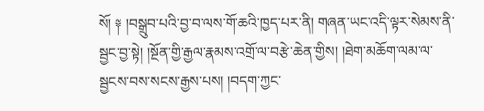སོ། ༈ །བསྒྲུབ་པའི་བྱ་བ་ལས་གོ་ཆའི་ཁྱད་པར་ནི། གཞན་ཡང་འདི་ལྟར་སེམས་ནི་སྦྱང་བྱ་སྟེ། །སྔོན་གྱི་རྒྱལ་རྣམས་འགྲོ་ལ་བརྩེ་ཆེན་གྱིས། །ཐེག་མཆོག་ལམ་ལ་སྦྱངས་བས་སངས་རྒྱས་པས། །བདག་ཀྱང་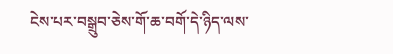ངེས་པར་བསྒྲུབ་ཅེས་གོ་ཆ་བགོ་དེ་ཉིད་ལས་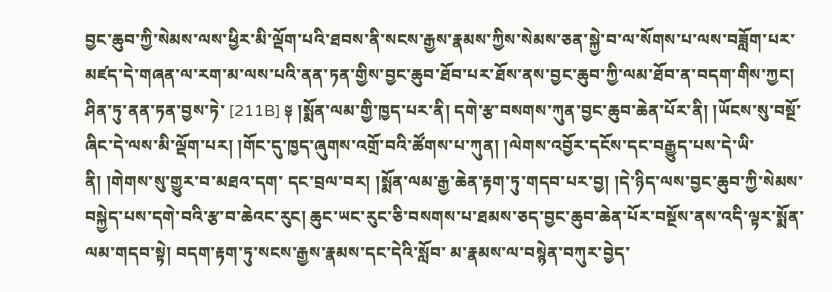བྱང་ཆུབ་ཀྱི་སེམས་ལས་ཕྱིར་མི་ལྡོག་པའི་ཐབས་ནི་སངས་རྒྱས་རྣམས་ཀྱིས་སེམས་ཅན་སྐྱེ་བ་ལ་སོགས་པ་ལས་བཟློག་པར་མཛད་དེ་གཞན་ལ་རག་མ་ལས་པའི་ནན་ཏན་གྱིས་བྱང་ཆུབ་ཐོབ་པར་ཐོས་ནས་བྱང་ཆུབ་ཀྱི་ལམ་ཐོབ་ན་བདག་གིས་ཀྱང། ཤིན་ཏུ་ནན་ཏན་བྱས་ཏེ་ [211B] ༈ །སྨོན་ལམ་གྱི་ཁྱད་པར་ནི། དགེ་རྩ་བསགས་ཀུན་བྱང་ཆུབ་ཆེན་པོར་ནི། །ཡོངས་སུ་བསྔོ་ཞིང་དེ་ལས་མི་ལྡོག་པར། །གོང་དུ་ཁྱད་ཞུགས་འགྲོ་བའི་ཚོགས་པ་ཀུན། །ལེགས་འབྱོར་དངོས་དང་བརྒྱུད་པས་དེ་ཡི་ནི། །གེགས་སུ་གྱུར་བ་མཐའ་དག་ དང་བྲལ་བར། །སྨོན་ལམ་རྒྱ་ཆེན་རྟག་ཏུ་གདབ་པར་བྱ། །དེ་ཉིད་ལས་བྱང་ཆུབ་ཀྱི་སེམས་བསྐྱེད་པས་དགེ་བའི་རྩ་བ་ཆེའང་རུང། ཆུང་ཡང་རུང་ཅི་བསགས་པ་ཐམས་ཅད་བྱང་ཆུབ་ཆེན་པོར་བསྔོས་ནས་འདི་ལྟར་སྨོན་ལམ་གདབ་སྟེ། བདག་རྟག་ཏུ་སངས་རྒྱས་རྣམས་དང་དེའི་སློབ་ མ་རྣམས་ལ་བསྙེན་བཀུར་བྱེད་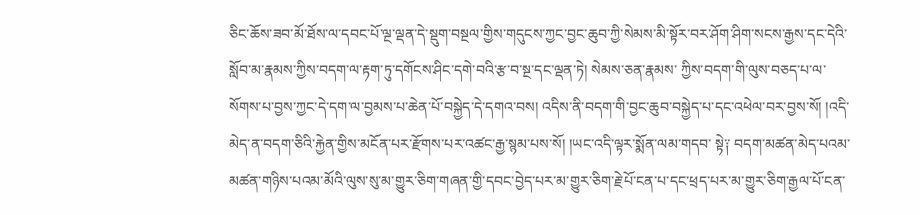ཅིང་ཆོས་ཟབ་མོ་ཐོས་ལ་དབང་པོ་ལྔ་ལྡན་དེ་སྡུག་བསྔལ་གྱིས་གདུངས་ཀྱང་བྱང་ཆུབ་ཀྱི་སེམས་མི་སྟོར་བར་ཤོག་ཤིག་སངས་རྒྱས་དང་དེའི་སློབ་མ་རྣམས་ཀྱིས་བདག་ལ་རྟག་ཏུ་དགོངས་ཤིང་དགེ་བའི་རྩ་བ་སྔ་དང་ལྡན་ཏེ། སེམས་ཅན་རྣམས་ ཀྱིས་བདག་གི་ལུས་བཅད་པ་ལ་སོགས་པ་བྱས་ཀྱང་དེ་དག་ལ་བྱམས་པ་ཆེན་པོ་བསྐྱེད་དེ་དགའ་བས། འདིས་ནི་བདག་གི་བྱང་ཆུབ་བསྐྱེད་པ་དང་འཕེལ་བར་བྱས་སོ། །འདི་མེད་ན་བདག་ཅིའི་རྐྱེན་གྱིས་མངོན་པར་རྫོགས་པར་འཚང་རྒྱ་སྙམ་པས་སོ། །ཡང་འདི་ལྟར་སྨོན་ལམ་གདབ་ སྟེ༑ བདག་མཚན་མེད་པའམ་མཚན་གཉིས་པའམ་མོའི་ལུས་སུ་མ་གྱུར་ཅིག་གཞན་གྱི་དབང་བྱེད་པར་མ་གྱུར་ཅིག་རྗེ་པོ་ངན་པ་དང་ཕྲད་པར་མ་གྱུར་ཅིག་རྒྱལ་པོ་ངན་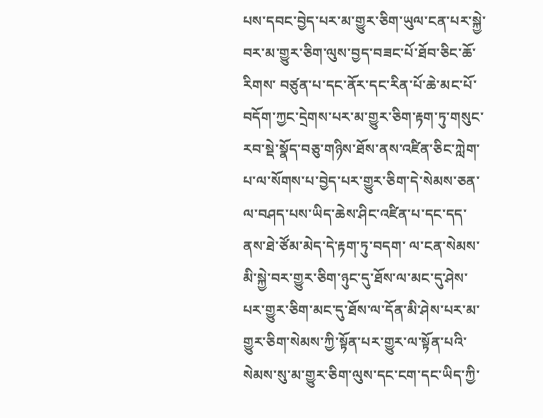པས་དབང་བྱེད་པར་མ་གྱུར་ཅིག་ཡུལ་ངན་པར་སྐྱེ་བར་མ་གྱུར་ཅིག་ལུས་བྱད་བཟང་པོ་ཐོབ་ཅིང་ཆོ་རིགས་ བཙུན་པ་དང་ནོར་དང་རིན་པོ་ཆེ་མང་པོ་བདོག་ཀྱང་དྲེགས་པར་མ་གྱུར་ཅིག་རྟག་ཏུ་གསུང་རབ་སྡེ་སྣོད་བཅུ་གཉིས་ཐོས་ནས་འཛིན་ཅིང་ཀླེག་པ་ལ་སོགས་པ་བྱེད་པར་གྱུར་ཅིག་དེ་སེམས་ཅན་ལ་བཤད་པས་ཡིད་ཆེས་ཤིང་འཛིན་པ་དང་དད་ནས་ཐེ་ཙོམ་མེད་དེ་རྟག་ཏུ་བདག་ ལ་ངན་སེམས་མི་སྐྱེ་བར་གྱུར་ཅིག་ཉུང་དུ་ཐོས་ལ་མང་དུ་ཤེས་པར་གྱུར་ཅིག་མང་དུ་ཐོས་ལ་དོན་མི་ཤེས་པར་མ་གྱུར་ཅིག་སེམས་ཀྱི་སྟོན་པར་གྱུར་ལ་སྟོན་པའི་སེམས་སུ་མ་གྱུར་ཅིག་ལུས་དང་ངག་དང་ཡིད་ཀྱི་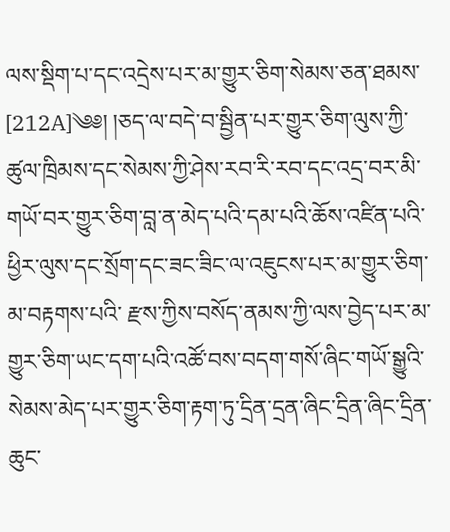ལས་སྡིག་པ་དང་འདྲེས་པར་མ་གྱུར་ཅིག་སེམས་ཅན་ཐམས་ [212A]༄༅། །ཅད་ལ་བདེ་བ་སྦྱིན་པར་གྱུར་ཅིག་ལུས་ཀྱི་ཚུལ་ཁྲིམས་དང་སེམས་ཀྱི་ཤེས་རབ་རི་རབ་དང་འདྲ་བར་མི་གཡོ་བར་གྱུར་ཅིག་བླ་ན་མེད་པའི་དམ་པའི་ཆོས་འཛིན་པའི་ཕྱིར་ལུས་དང་སྲོག་དང་ཟང་ཟིང་ལ་འཇུངས་པར་མ་གྱུར་ཅིག་མ་བརྟགས་པའི་ རྫས་ཀྱིས་བསོད་ནམས་ཀྱི་ལས་བྱེད་པར་མ་གྱུར་ཅིག་ཡང་དག་པའི་འཚོ་བས་བདག་གསོ་ཞིང་གཡོ་སྒྱུའི་སེམས་མེད་པར་གྱུར་ཅིག་རྟག་ཏུ་དྲིན་དྲན་ཞིང་དྲིན་ཞིང་དྲིན་ཆུང་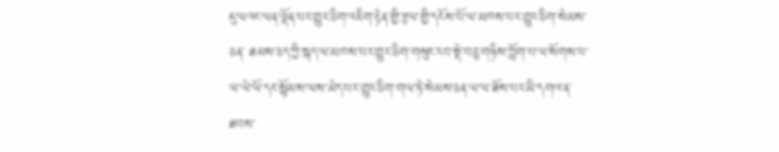ངུ་ལའང་ལན་ལྡོན་པར་གྱུར་ཅིག་འཇིག་རྟེན་གྱི་རྩལ་གྱི་དངོས་པོ་ལ་མཁས་པར་གྱུར་ཅིག་སེམས་ཅན་ ཐམས་ཅད་ཀྱི་སྐད་ལ་མཁས་པར་གྱུར་ཅིག་གསུང་རབ་སྡེ་བཅུ་གཉིས་ཀློག་པ་ལ་སོགས་པ་ལ་ལེ་ལོ་དང་སྙོམས་ལས་མེད་པར་གྱུར་ཅིག་གལ་ཏེ་སེམས་ཅན་ལ་ལ་ཐོས་པར་མི་དགའ་ན་ཐབས་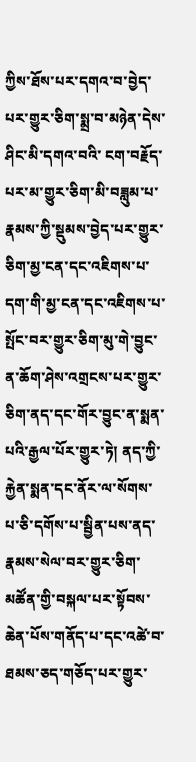ཀྱིས་ཐོས་པར་དགའ་བ་བྱེད་པར་གྱུར་ཅིག་སྨྲ་བ་མཉེན་དེས་ཤིང་མི་དགའ་བའི་ ངག་བརྗོད་པར་མ་གྱུར་ཅིག་མི་བཟླུམ་པ་རྣམས་ཀྱི་སྡུམས་བྱེད་པར་གྱུར་ཅིག་མྱ་ངན་དང་འཇིགས་པ་དག་གི་མྱ་ངན་དང་འཇིགས་པ་སྤོང་བར་གྱུར་ཅིག་མུ་གེ་བྱུང་ན་ཆོག་ཤེས་འགྲངས་པར་གྱུར་ཅིག་ནད་དང་གོར་བྱུང་ན་སྨན་པའི་རྒྱལ་པོར་གྱུར་ཏེ། ནད་ཀྱི་རྐྱེན་སྨན་དང་ནོར་ལ་སོགས་ པ་ཅི་དགོས་པ་སྦྱིན་པས་ནད་རྣམས་སེལ་བར་གྱུར་ཅིག་མཚོན་གྱི་བསྐལ་པར་སྟོབས་ཆེན་པོས་གནོད་པ་དང་འཚེ་བ་ཐམས་ཅད་གཅོད་པར་གྱུར་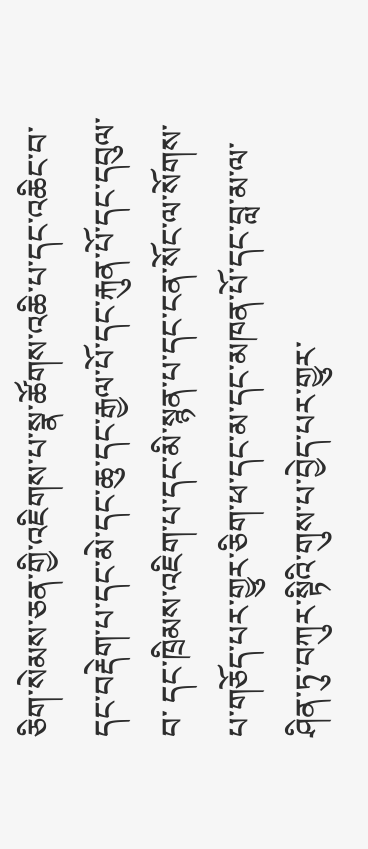ཅིག་སེམས་ཅན་གྱི་འཇིགས་པ་སྣ་ཚོགས་འཆི་པ་དང་འཆིང་བ་དང་བརྡེག་པ་དང་མེ་དང་ཆུ་དང་རྒྱལ་པོ་དང་རྐུན་པོ་དང་དབུལ་བ་ དང་ཁྲིམས་འཇིག་པ་དང་མི་སྙན་པ་དང་ངན་སོང་ལ་སོགས་པ་གཅོད་པར་གྱུར་ཅིག་ཕ་དང་མ་དང་མཁན་པོ་དང་བླ་མ་ལ་ཤིན་ཏུ་བཀུར་སྟིའི་གུས་པ་བྱེད་པར་གྱུར་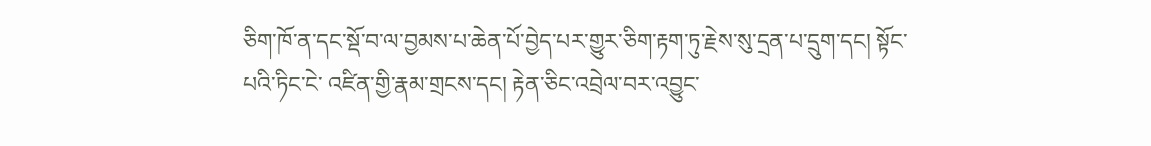ཅིག་ཁོ་ན་དང་སྡོ་བ་ལ་བྱམས་པ་ཆེན་པོ་བྱེད་པར་གྱུར་ཅིག་རྟག་ཏུ་རྗེས་སུ་དྲན་པ་དྲུག་དང། སྟོང་པའི་ཏིང་ངེ་ འཛིན་གྱི་རྣམ་གྲངས་དང། རྟེན་ཅིང་འབྲེལ་བར་འབྱུང་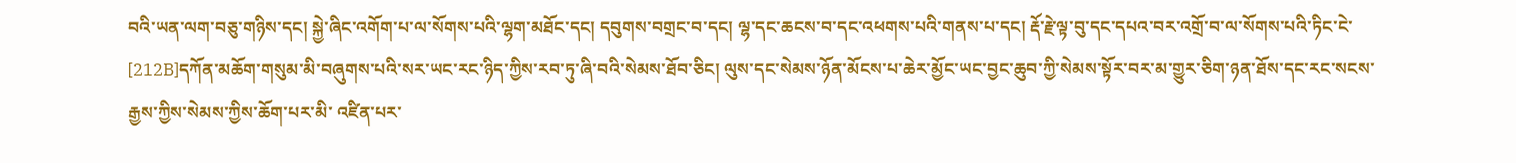བའི་ཡན་ལག་བཅུ་གཉིས་དང། སྐྱེ་ཞིང་འགོག་པ་ལ་སོགས་པའི་ལྷག་མཐོང་དང། དབུགས་བགྲང་བ་དང། ལྷ་དང་ཆངས་བ་དང་འཕགས་པའི་གནས་པ་དང། རྡོ་རྗེ་ལྟ་བུ་དང་དཔའ་བར་འགྲོ་བ་ལ་སོགས་པའི་ཏིང་ངེ་ [212B]དཀོན་མཆོག་གསུམ་མི་བཞུགས་པའི་སར་ཡང་རང་ཉིད་ཀྱིས་རབ་ཏུ་ཞི་བའི་སེམས་ཐོབ་ཅིང། ལུས་དང་སེམས་ཉོན་མོངས་པ་ཆེར་མྱོང་ཡང་བྱང་ཆུབ་ཀྱི་སེམས་སྟོར་བར་མ་གྱུར་ཅིག་ཉན་ཐོས་དང་རང་སངས་རྒྱས་ཀྱིས་སེམས་ཀྱིས་ཆོག་པར་མི་ འཛིན་པར་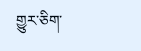གྱུར་ཅིག་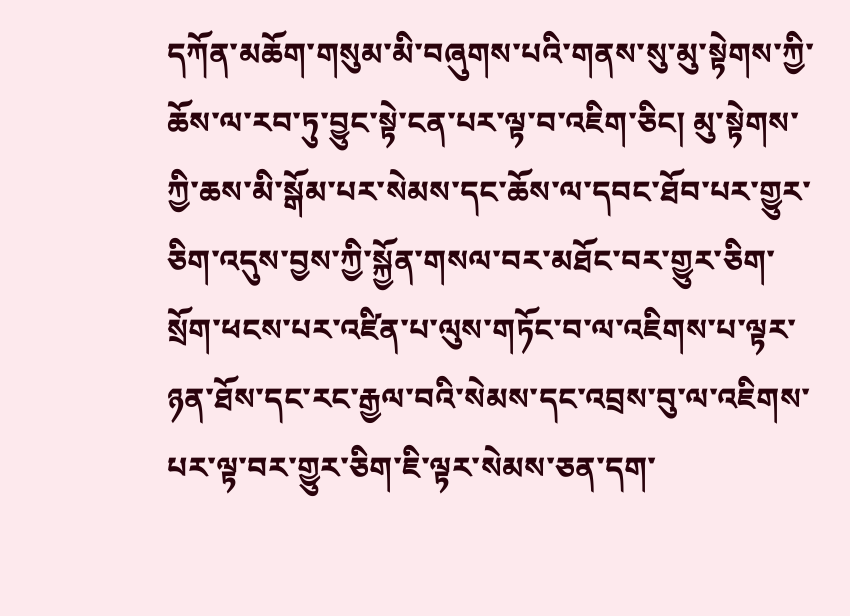དཀོན་མཆོག་གསུམ་མི་བཞུགས་པའི་གནས་སུ་མུ་སྟེགས་ཀྱི་ཆོས་ལ་རབ་ཏུ་བྱུང་སྟེ་ངན་པར་ལྟ་བ་འཇིག་ཅིང། མུ་སྟེགས་ཀྱི་ཆས་མི་སྒོམ་པར་སེམས་དང་ཆོས་ལ་དབང་ཐོབ་པར་གྱུར་ཅིག་འདུས་བྱས་ཀྱི་སྐྱོན་གསལ་བར་མཐོང་བར་གྱུར་ཅིག་ སྲོག་ཕངས་པར་འཛིན་པ་ལུས་གཏོང་བ་ལ་འཇིགས་པ་ལྟར་ཉན་ཐོས་དང་རང་རྒྱལ་བའི་སེམས་དང་འབྲས་བུ་ལ་འཇིགས་པར་ལྟ་བར་གྱུར་ཅིག་ཇི་ལྟར་སེམས་ཅན་དག་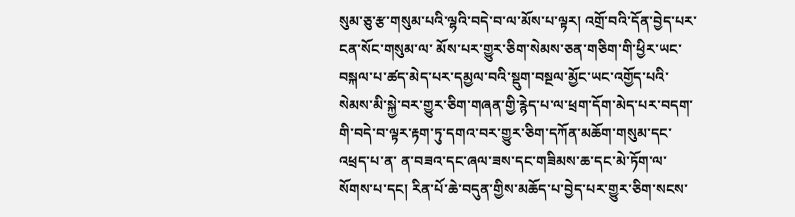སུམ་ཅུ་རྩ་གསུམ་པའི་ལྷའི་བདེ་བ་ལ་མོས་པ་ལྟར། འགྲོ་བའི་དོན་བྱེད་པར་ངན་སོང་གསུམ་ལ་ མོས་པར་གྱུར་ཅིག་སེམས་ཅན་གཅིག་གི་ཕྱིར་ཡང་བསྐལ་པ་ཚད་མེད་པར་དམྱལ་བའི་སྡུག་བསྔལ་མྱོང་ཡང་འགྱོད་པའི་སེམས་མི་སྐྱེ་བར་གྱུར་ཅིག་གཞན་གྱི་རྙེད་པ་ལ་ཕྲག་དོག་མེད་པར་བདག་གི་བདེ་བ་ལྟར་རྟག་ཏུ་དགའ་བར་གྱུར་ཅིག་དཀོན་མཆོག་གསུམ་དང་འཕྲད་པ་ན་ ན་བཟའ་དང་ཞལ་ཟས་དང་གཟིམས་ཆ་དང་མེ་ཏོག་ལ་སོགས་པ་དང། རིན་པོ་ཆེ་བདུན་གྱིས་མཆོད་པ་བྱེད་པར་གྱུར་ཅིག་སངས་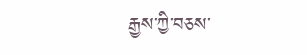རྒྱས་ཀྱི་བཅས་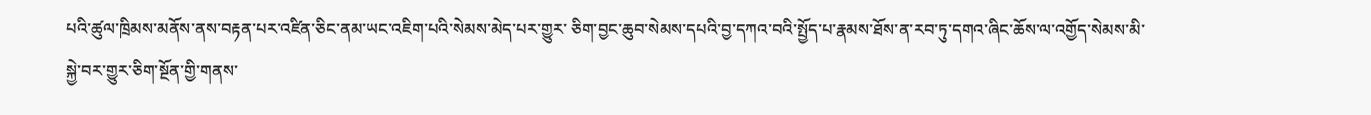པའི་ཚུལ་ཁྲིམས་མནོས་ནས་བརྟན་པར་འཛིན་ཅིང་ནམ་ཡང་འཇིག་པའི་སེམས་མེད་པར་གྱུར་ ཅིག་བྱང་ཆུབ་སེམས་དཔའི་བྱ་དཀའ་བའི་སྤྱོད་པ་རྣམས་ཐོས་ན་རབ་ཏུ་དགའ་ཞིང་ཆོས་ལ་འགྱོད་སེམས་མི་སྐྱེ་བར་གྱུར་ཅིག་སྔོན་གྱི་གནས་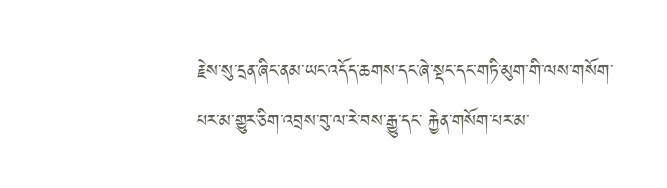རྗེས་སུ་དྲན་ཞིང་ནམ་ཡང་འདོད་ཆགས་དང་ཞེ་སྡང་དང་གཏི་མུག་གི་ལས་གསོག་པར་མ་གྱུར་ཅིག་འབྲས་བུ་ལ་རེ་བས་རྒྱུ་དང་ རྐྱེན་གསོག་པར་མ་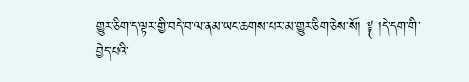གྱུར་ཅིག་ད་ལྟར་གྱི་བདེ་བ་ལ་ནམ་ཡང་ཆགས་པར་མ་གྱུར་ཅིག་ཅེས་སོ། ༈ །དེ་དག་གི་བྱེད་པའི་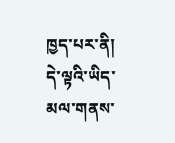ཁྱད་པར་ནི། དེ་ལྟའི་ཡིད་མལ་གནས་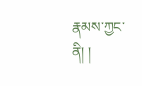རྣམས་ཀྱང་ནི། །